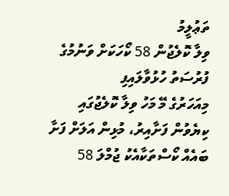ތަޢުލީމު
ވިލާ ކޮލެޖުން 58 ކޯހަކަށް ވަނުމުގެ ފުރުސަތު ހުޅުވާލައިފި
މިއަހަރުގެ މޭ މަހު ވިލާ ކޮލެޖުގައި ކިޔެވުން ފަށާއިރު، މުޅިން އަލަށް ފަށާ ބައެއް ކޯސްތަކާއެކު ޖުމްލަ 58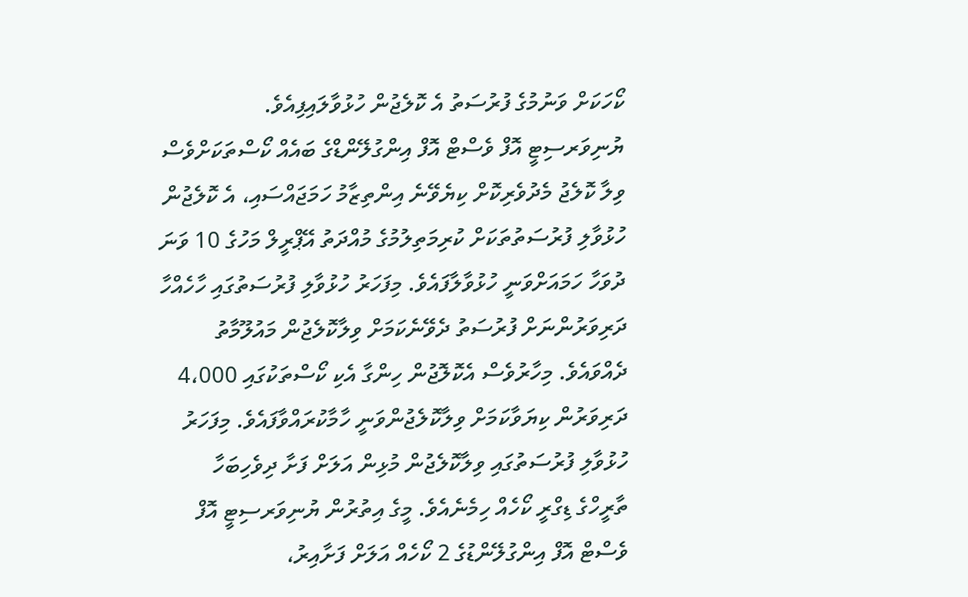ކޯހަކަށް ވަނުމުގެ ފުރުސަތު އެ ކޮލެޖުން ހުޅުވާލައިފިއެވެ.
ޔުނިވަރސިޓީ އޮފް ވެސްޓް އޮފް އިންގުލޭންޑްގެ ބައެއް ކޯސްތަކަށްވެސް ވިލާ ކޮލެޖު މެދުވެރިކޮށް ކިޔެވޭނެ އިންތިޒާމު ހަމަޖައްސައި، އެ ކޮލެޖުން ހުޅުވާލި ފުރުސަތުތަކަށް ކުރިމަތިލުމުގެ މުއްދަތު އޭޕްރީލް މަހުގެ 10 ވަނަ ދުވަހާ ހަމައަށްވަނީ ހުޅުވާލާފައެވެ. މިފަހަރު ހުޅުވާލި ފުރުސަތުގައި ހާހެއްހާ ދަރިވަރުންނަށް ފުރުސަތު ދެވޭނެކަމަށް ވިލާކޮލެޖުން މައުލޫމާތު ދެއްވައެވެ. މިހާރުވެސް އެކޮލޮޖުން ހިންގާ އެކި ކޯސްތަކުގައި 4،000 ދަރިވަރުން ކިޔަވާކަމަށް ވިލާކޮލެޖުންވަނީ ހާމާކުރައްވާފައެވެ. މިފަހަރު ހުޅުވާލި ފުރުސަތުގައި ވިލާކޮލެޖުން މުޅިން އަލަށް ފަށާ ދިވެހިބަހާ ތާރީހްގެ ޑިގްރީ ކޯހެއް ހިމެނެއެވެ. މީގެ އިތުރުން ޔުނިވަރސިޓީ އޮފް ވެސްޓް އޮފް އިންގުލޭންޑުގެ 2 ކޯހެއް އަލަށް ފަށާއިރު،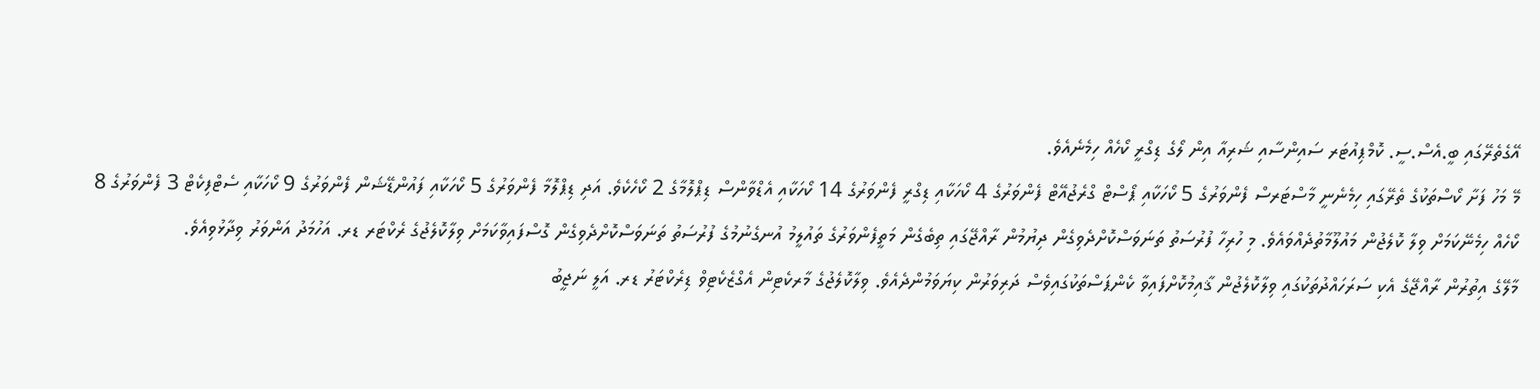އޭގެތެރޭގައި ބީ.އެސް.ސީ. ކޮމްޕިއުޓަރ ސައިންސާއި ޝަރިއާ އިން ލޯގެ ޑިގްރީ ކޯހެއް ހިމެނެއެވެ.
މޭ މަހު ފަށާ ކޯސްތަކުގެ ތެރޭގައި ހިމެނެނީ މާސްޓަރސް ފެންވަރުގެ 5 ކޯހަކާއި ޕޯސްޓް ގްރެޖުއޭޓް ފެންވަރުގެ 4 ކޯހަކާއި ޑިގްރީ ފެންވަރުގެ 14 ކޯހަކާއި އެޑްވާންސް ޑިޕްލޮމާގެ 2 ކޯހެކެވެ. އަދި ޑިޕްލޮމާ ފެންވަރުގެ 5 ކޯހަކާއި ފައުންޑޭޝަން ފެންވަރުގެ 9 ކޯހަކާއި ސެޓްފިކެޓް 3 ފެންވަރުގެ 8 ކޯހެއް ހިމެނޭކަމަށް ވިލާ ކޮލެޖުން މައުލޫމާތުދެއްވައެވެ. މި ހުރިހާ ފުރުސަތު ތަނަވަސްކޮށްދެވިގެން ދިޔުމުން ރާއްޖޭގައި ތިބެގެން މަތީފެންވަރުގެ ތައުލީމު އުނގެނުމުގެ ފުރުސަތު ތަނަވަސްކޮށްދެވިގެން ގޮސްފައިވާކަމަށް ވިލާކޮލެޖުގެ ރެކްޓަރ ޑރ. އަހުމަދު އަންވަރު ވިދާޅުވިއެވެ.
މާލޭގެ އިތުރުން ރާއްޖޭގެ އެކި ސަރަހައްދުތަކުގައި ވިލާކޮލެޖުން ޤާއިމުކޮށްފައިވާ ކެންޕަސްތަކުގައިވެސް ދަރިވަރުން ކިޔަވަމުންދެއެވެ. ވިލާކޮލެޖުގެ މާރކެޓިން އެގްޒެކެޓިވް ޑިރެކްޓަރު ޑރ. އަލީ ނަޖީބު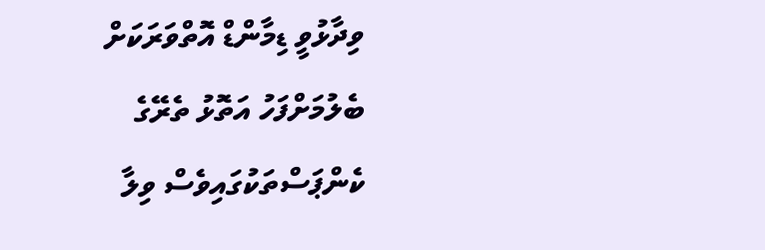ވިދާޅުވީ ޑިމާންޑް އޮތްވަރަކަށް ބެލުމަށްފަހު އަތޮޅު ތެރޭގެ ކެންޕަސްތަކުގައިވެސް ވިލާ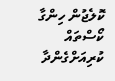ކޮލެޖުން ހިންގާ ކޯސްތައް ކުރިއަށްގެންދާ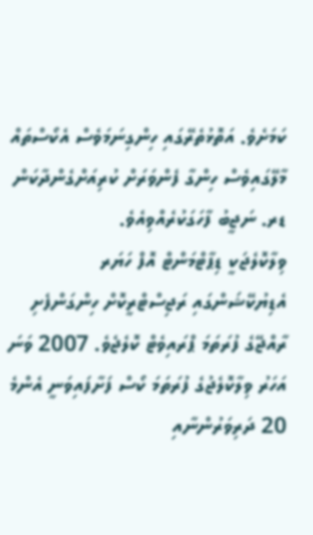ކަމަށެވެ. އަތޮޅުތެރޭގައި ހިންގިނަމަވެސް އެކޯސްތައް މާލޭގައިވެސް ހިންގާ ފެންވަރަށް ކުރިއަށްގެންދާކަން ޑރ. ނަޖީބު ފާހަގަކުރެއްވިއެވެ.
ވިލާކޮލެޖަކީ ޑިޕާޓްމަންޓް އޮފް ހަޔަރ އެޑިޔުކޭޝަންގައި ރަޖިސްޓްރީކޮށް ހިންގަންފެށި ރާއްޖޭގެ ފުރަތަމަ ޕްރައިވެޓް ކޮލެޖެވެ. 2007 ވަނަ އަހަރު ވިލާކޮލެޖުގެ ފުރަތަމަ ކޯސް ފަށާފައިވަނީ އެންމެ 20 ދަރިވަރުންނާއި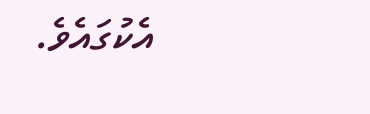އެކުގައެވެ.